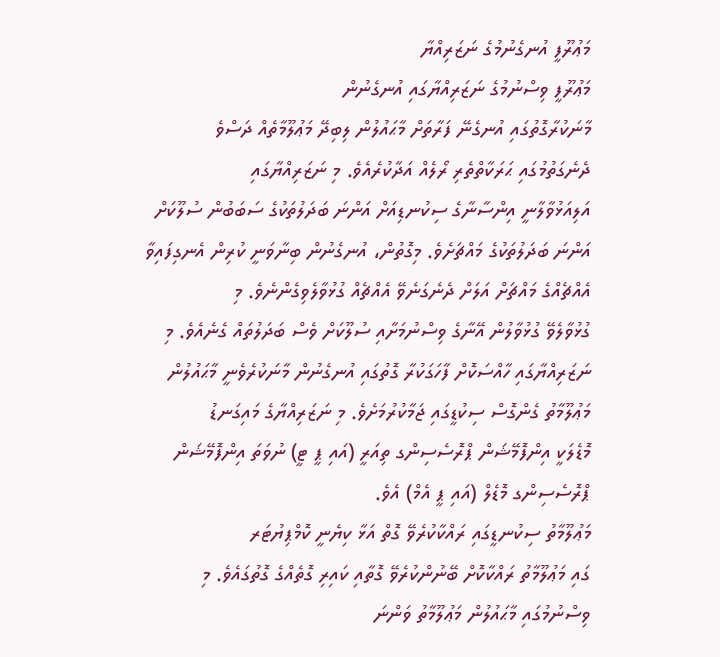މަޢުރޫފީ އުނގެނުމުގެ ނަޒަރިއްޔާ
މަޢުރޫފީ ވިސްނުމުގެ ނަޒަރިއްޔާގައި އުނގެނުން
މާނަކުރާގޮތުގައި އުނގެނޭ ފަރާތަށް މާޙައުލުން ލިބިދޭ މަޢުލޫމާތެއް ދަސްވެ
ދެނެގަތުމުގައި ޙަރަކާތްތެރި ރޯލެއް އަދާކުރެއެވެ. މި ނަޒަރިއްޔާގައި
އަލިއަޅުވާލާނީ އިންސާނާގެ ސިކުނޑިއަށް އަންނަ ބަދަލުތަކުގެ ސަބަބުން ސުލޫކަށް
އަންނަ ބަދަލުތަކުގެ މައްޗަށެވެ. މިގޮތުން، އުނގެނުން ބިނާވަނީ ކުރިން އެނގިފައިވާ
އެއްޗެއްގެ މައްޗަށް އަލަށް ދެނެގަނެވޭ އެއްޗެއް ގުޅުވާލެވިގެންނެވެ. މި
ގުޅުވާލެވޭ ގުޅުވާލުން އޭނާގެ ވިސްނުމަށާއި ސުލޫކަށް ވެސް ބަދަލުތައް ގެނެއެވެ. މި
ނަޒަރިއްޔާގައި ހާއްސަކޮށް ފާހަގަކުރާ ގޮތުގައި އުނގެނުން މާނަކުރެވެނީ މާޙައުލުން
މަޢުލޫމާތު ގެންގޮސް ސިކުޑީގައި ޖަމާކުރުމަށެވެ. މި ނަޒަރިއްޔާގެ މައިގަނޑު
މޮޑެލަކީ އިންފޮމޭޝަން ޕްރޮސެސިންގ ތިއަރީ (އައި ޕީ ޓީ) ނުވަތަ އިންފޮމޭޝަން
ޕްރޮސެސިންގ މޮޑެލް (އައި ޕީ އެމް) އެވެ.
މަޢުލޫމާތު ސިކުނޑީގައި ރައްކާކުރެވޭ ގޮތް އަޅާ ކިޔެނީ ކޮމްޕިޔުޓަރ
ގައި މަޢުލޫމާތު ރައްކާކޮށް ބޭނުންކުރެވޭ ގޮތާއި ކައިރި ގޮތެއްގެ ގޮތުގައެވެ. މި
ވިސްނުމުގައި މާޙައުލުން މަޢުލޫމާތު ވަންނަ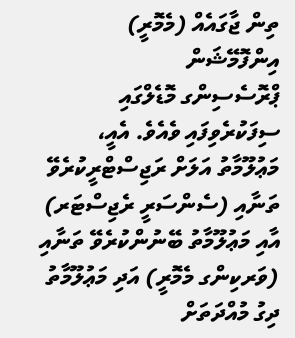ތިން ޖާގައެއް (މެމޮރީ) އިންފޮމޭޝަން
ޕްރޮސެސިންގ މޮޑެލްގައި ސިފަކުރެވިފައި ވެއެވެ. އެއީ،
މަޢުލޫމާތު އަލަށް ރަޖިސްޓްރީކުރެވޭ ތަނާއި (ސެންސަރީ ރެޖިސްޓަރ) އާއި މަޢުލޫމާތު ބޭނުންކުރެވޭ ތަނާއި (ވަރކިންގ މެމޮރީ) އަދި މަޢުލޫމާތު ދިގު މުއްދަތަށް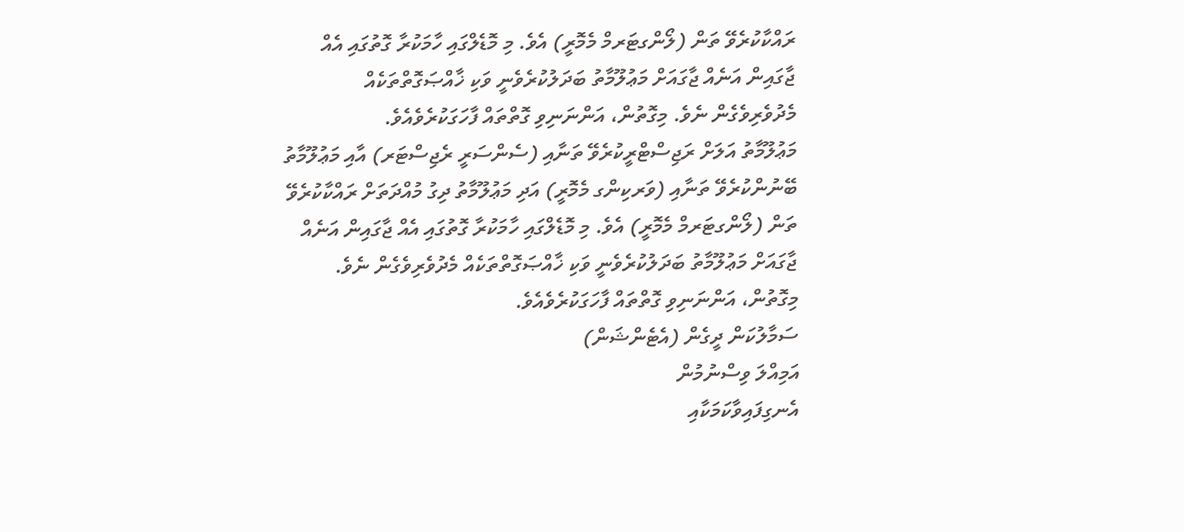ރައްކާކުރެވޭ ތަން (ލޯންގޓަރމް މެމޮރީ) އެވެ. މި މޮޑެލްގައި ހާމަކުރާ ގޮތުގައި އެއް ޖާގައިން އަނެއް ޖާގައަށް މަޢުލޫމާތު ބަދަލުކުރެވެނީ ވަކި ޚާއްޞަގޮތްތަކެއް މެދުވެރިވެގެން ނެވެ. މިގޮތުން، އަންނަނިވި ގޮތްތައް ފާހަގަކުރެވެއެވެ.
މަޢުލޫމާތު އަލަށް ރަޖިސްޓްރީކުރެވޭ ތަނާއި (ސެންސަރީ ރެޖިސްޓަރ) އާއި މަޢުލޫމާތު ބޭނުންކުރެވޭ ތަނާއި (ވަރކިންގ މެމޮރީ) އަދި މަޢުލޫމާތު ދިގު މުއްދަތަށް ރައްކާކުރެވޭ ތަން (ލޯންގޓަރމް މެމޮރީ) އެވެ. މި މޮޑެލްގައި ހާމަކުރާ ގޮތުގައި އެއް ޖާގައިން އަނެއް ޖާގައަށް މަޢުލޫމާތު ބަދަލުކުރެވެނީ ވަކި ޚާއްޞަގޮތްތަކެއް މެދުވެރިވެގެން ނެވެ. މިގޮތުން، އަންނަނިވި ގޮތްތައް ފާހަގަކުރެވެއެވެ.
ސަމާލުކަން ދީގެން (އެޓެންޝަން)
އަމިއްލަ ވިސްނުމުން
އެނގިފައިވާކަމަކާއި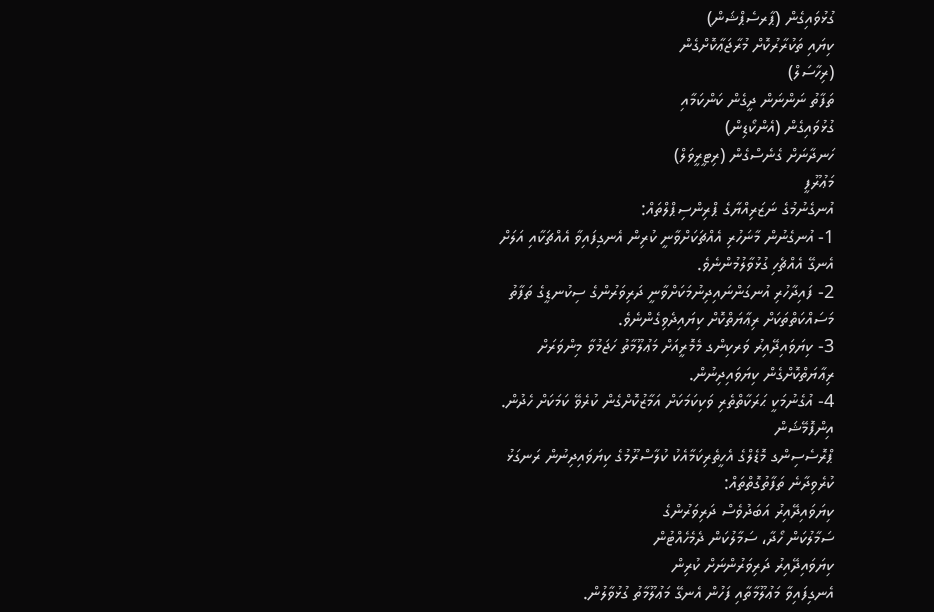ގުޅުވައިގެން (ޕާރސެޕްޝަން)
ކިޔައި ތަކުރާރުކޮށް މުރާޖަޢާކޮށްގެން
(ރިހާސަލް)
ތަފާތު ނަންނަން ދީގެން ކަންކަމާއި
ގުޅުވައިގެން (އެންކޯޑިން)
ހަނދާނަށް ގެނެސްގެން (ރިޓީރީވަލް)
މަޢުރޫފީ
އުނގެނުމުގެ ނަޒަރިއްޔާގެ ޕްރިންސިޕްލްތައް:
1- އުނގެނުން މާނަހުރި އެއްޗަކަށްވާނީ ކުރިން އެނގިފައިވާ އެއްޗަކާއި އަލަށް
އެނގޭ އެއްޗެހި ގުޅުވާލުމުންނެވެ.
2- ފައިދާހުރި އުނގަންނައިދިނުމަކަށްވާނީ ދަރިވަރުންގެ ސިކުނޑީގެ ތަފާތު
މަސައްކަތްތަކަށް ރިޢާޔަތްކޮށް ކިޔައިދެވިގެންނެވެ.
3- ކިޔަވައިދޭއިރު ވަރކިންގ މެމޮރީއަށް މަޢުލޫމާތު ހަޖަމުވާ މިންވަރަށް
ރިޢާޔަތްކޮށްގެން ކިޔަވައިދިނުން.
4- އުގެނުމަކީ ޙަރަކާތްތެރި ވަކިކަމަކަށް އަމާޒުކޮށްގެން ކުރެވޭ ކަމަކަށް ހެދުން.
އިންފޮމޭޝަން
ޕްރޮސެސިންގ މޮޑެލްގެ އެހީތެރިކަމާއެކު ކުލާސްރޫމުގެ ކިޔަވައިދިނުން ރަނގަޅު
ކުރެވިދާނެ ތަފާތުގޮތްތައް:
ކިޔަވައިދޭއިރު އަބަދުވެސް ދަރިވަރުންގެ
ސަމާލުކަން ހޯދާ، ސަމާލުކަން ދެމެހެއްޓުން
ކިޔަވައިދޭއިރު ދަރިވަރުންނަށް ކުރިން
އެނގިފައިވާ މަޢުލޫމާތާއި ފަހުން އެނގޭ މަޢުލޫމާތު ގުޅުވާލުން.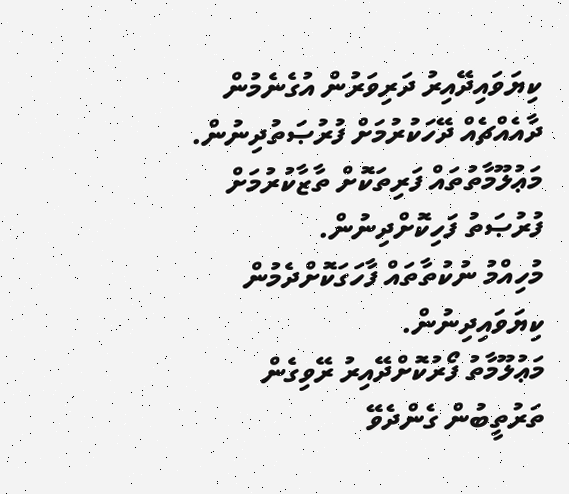ކިޔަވައިދޭއިރު ދަރިވަރުން އުގެނެމުން
ދާއެއްޗެއް ދޭހަކުރުމަށް ފުރުޞަތުދިނުން.
މަޢުލޫމާތުތައް ފަރިތަކޮށް ތާޒާކުރުމަށް
ފުރުޞަތު ފަހިކޮށްދިނުން.
މުހިއްމު ނުކުތާތައް ފާހަގަކޮށްދެމުން
ކިޔަވައިދިނުން.
މަޢުލޫމާތު ފޯރުކޮށްދޭއިރު ރޭވިގެން
ތަރުތީބުން ގެންދެވޭ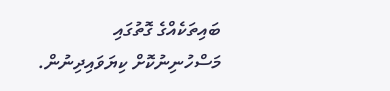ބައިތަކެއްގެ ގޮތުގައި މަސްހުނިނުކޮށް ކިޔަވައިދިނުން.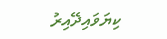ކިޔަވައިދޭއިރު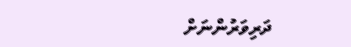ދަރިވަރުންނަށް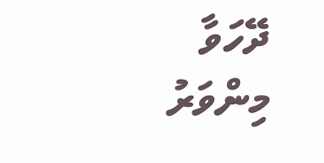ދޭހަވާ
މިންވަރު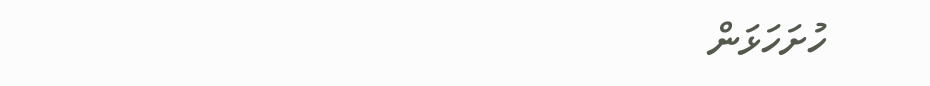ހުށަހަޅަން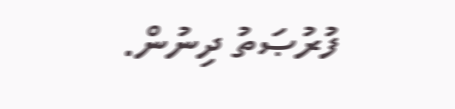ފުރުޞަތު ދިނުން.